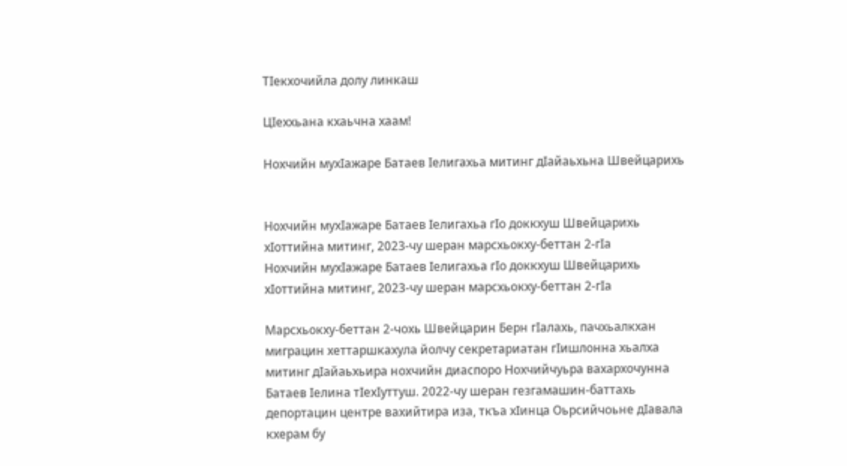ТIекхочийла долу линкаш

ЦIеххьана кхаьчна хаам!

Нохчийн мухIажаре Батаев Iелигахьа митинг дIайаьхьна Швейцарихь


Нохчийн мухIажаре Батаев Iелигахьа гIо доккхуш Швейцарихь хIоттийна митинг, 2023-чу шеран марсхьокху-беттан 2-гIа
Нохчийн мухIажаре Батаев Iелигахьа гIо доккхуш Швейцарихь хIоттийна митинг, 2023-чу шеран марсхьокху-беттан 2-гIа

Марсхьокху-беттан 2-чохь Швейцарин Берн гIалахь, пачхьалкхан миграцин хеттаршкахула йолчу секретариатан гIишлонна хьалха митинг дIайаьхьира нохчийн диаспоро Нохчийчуьра вахархочунна Батаев Iелина тIехIуттуш. 2022-чу шеран гезгамашин-баттахь депортацин центре вахийтира иза, ткъа хIинца Оьрсийчоьне дIавала кхерам бу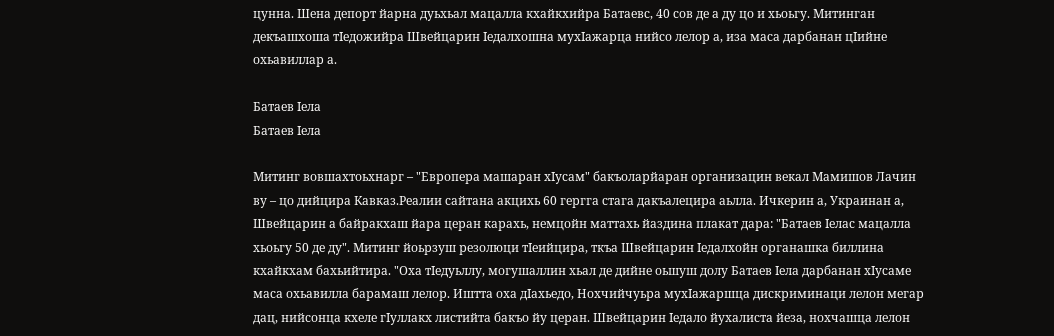цунна. Шена депорт йарна дуьхьал мацалла кхайкхийра Батаевс, 40 сов де а ду цо и хьоьгу. Митинган декъашхоша тIедожийра Швейцарин Iедалхошна мухIажарца нийсо лелор а, иза маса дарбанан цIийне охьавиллар а.

Батаев Iела
Батаев Iела

Митинг вовшахтоьхнарг – "Европера машаран хIусам" бакъоларйаран организацин векал Мамишов Лачин ву – цо дийцира Кавказ.Реалии сайтана акцихь 60 гергга стага дакъалецира аьлла. Ичкерин а, Украинан а, Швейцарин а байракхаш йара церан карахь, немцойн маттахь йаздина плакат дара: "Батаев Iелас мацалла хьоьгу 50 де ду". Митинг йоьрзуш резолюци тIеийцира, ткъа Швейцарин Iедалхойн органашка биллина кхайкхам бахьийтира. "Оха тIедуьллу, могушаллин хьал де дийне оьшуш долу Батаев Iела дарбанан хIусаме маса охьавилла барамаш лелор. Иштта оха дIахьедо, Нохчийчуьра мухIажаршца дискриминаци лелон мегар дац, нийсонца кхеле гIуллакх листийта бакъо йу церан. Швейцарин Iедало йухалиста йеза, нохчашца лелон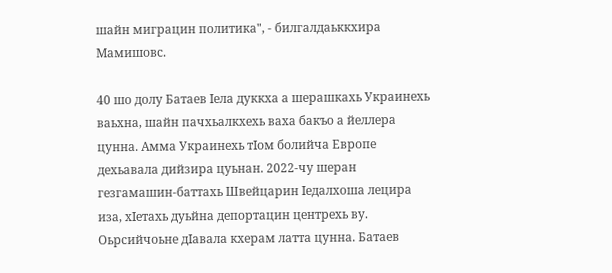шайн миграцин политика", - билгалдаьккхира Мамишовс.

40 шо долу Батаев Iела дуккха а шерашкахь Украинехь ваьхна, шайн пачхьалкхехь ваха бакъо а йеллера цунна. Амма Украинехь тIом болийча Европе дехьавала дийзира цуьнан. 2022-чу шеран гезгамашин-баттахь Швейцарин Iедалхоша лецира иза, хIетахь дуьйна депортацин центрехь ву. Оьрсийчоьне дIавала кхерам латта цунна. Батаев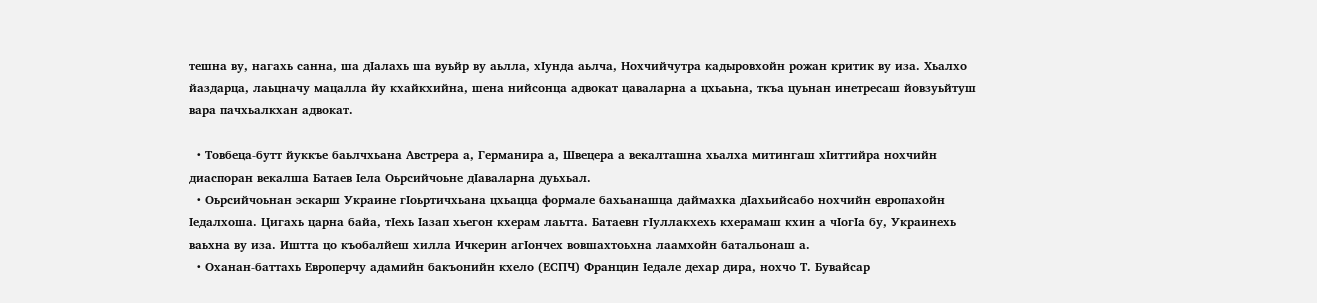тешна ву, нагахь санна, ша дIалахь ша вуьйр ву аьлла, хIунда аьлча, Нохчийчутра кадыровхойн рожан критик ву иза. Хьалхо йаздарца, лаьцначу мацалла йу кхайкхийна, шена нийсонца адвокат цаваларна а цхьаьна, ткъа цуьнан инетресаш йовзуьйтуш вара пачхьалкхан адвокат.

  • Товбеца-бутт йуккъе баьлчхьана Австрера а, Германира а, Швецера а векалташна хьалха митингаш хIиттийра нохчийн диаспоран векалша Батаев Iела Оьрсийчоьне дIаваларна дуьхьал.
  • Оьрсийчоьнан эскарш Украине гIоьртичхьана цхьацца формале бахьанашца даймахка дIахьийсабо нохчийн европахойн Iедалхоша. Цигахь царна байа, тIехь Iазап хьегон кхерам лаьтта. Батаевн гIуллакхехь кхерамаш кхин а чIогIа бу, Украинехь ваьхна ву иза. Иштта цо къобалйеш хилла Ичкерин агIончех вовшахтоьхна лаамхойн батальонаш а.
  • Оханан-баттахь Европерчу адамийн бакъонийн кхело (ЕСПЧ) Францин Iедале дехар дира, нохчо Т. Бувайсар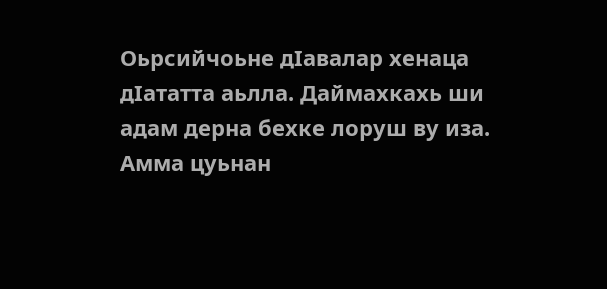Оьрсийчоьне дIавалар хенаца дIататта аьлла. Даймахкахь ши адам дерна бехке лоруш ву иза. Амма цуьнан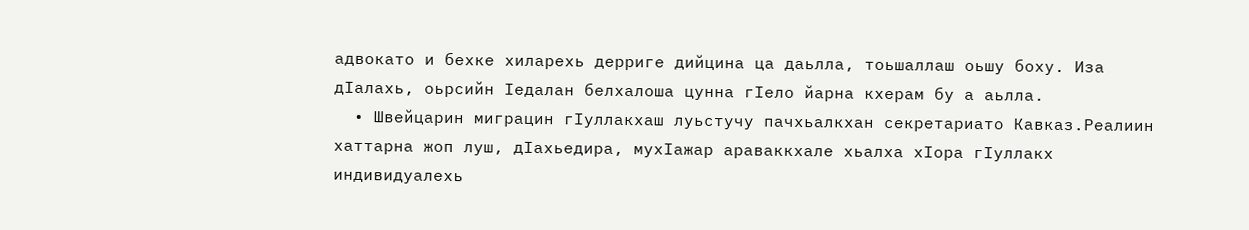адвокато и бехке хиларехь дерриге дийцина ца даьлла, тоьшаллаш оьшу боху. Иза дIалахь, оьрсийн Iедалан белхалоша цунна гIело йарна кхерам бу а аьлла.
  • Швейцарин миграцин гIуллакхаш луьстучу пачхьалкхан секретариато Кавказ.Реалиин хаттарна жоп луш, дIахьедира, мухIажар араваккхале хьалха хIора гIуллакх индивидуалехь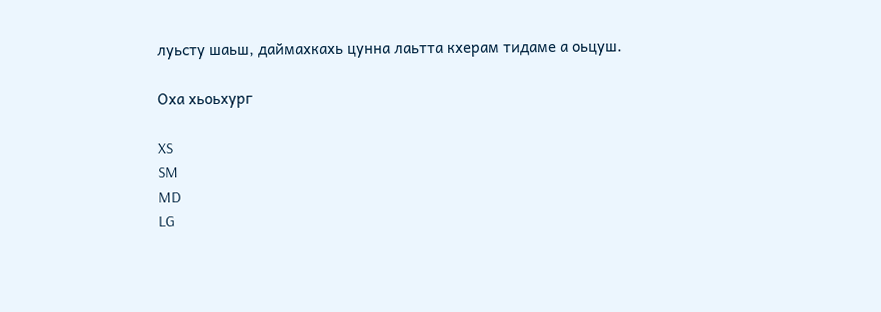луьсту шаьш, даймахкахь цунна лаьтта кхерам тидаме а оьцуш.

Оха хьоьхург

XS
SM
MD
LG